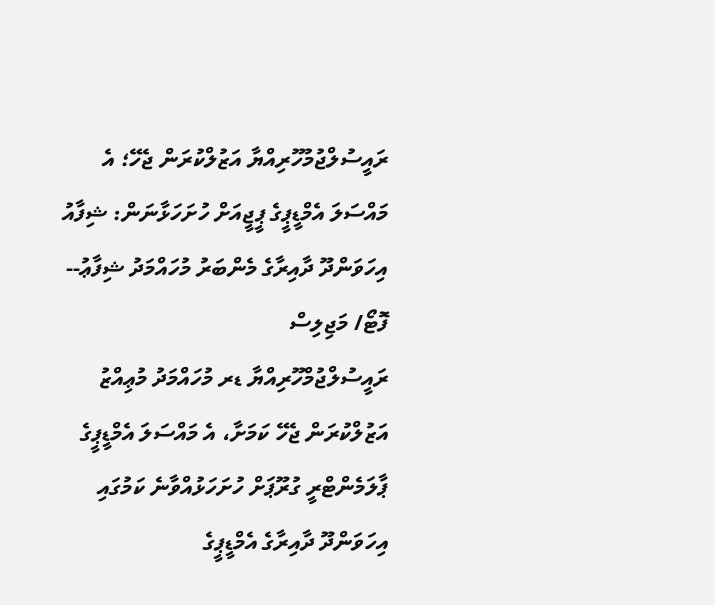ރައީސުލްޖުމުހޫރިއްޔާ އަޒުލްކުރަން ޖެހޭ؛ އެ މައްސަލަ އެމްޑީޕީގެ ޕީޖީއަށް ހުށަހަޅާނަން: ޝިފާއު
އިހަވަންދޫ ދާއިރާގެ މެންބަރު މުހައްމަދު ޝިފާޢު-- ފޮޓޯ/ މަޖިލިސް
ރައީސުލްޖުމްހޫރިއްޔާ ޑރ މުހައްމަދު މުޢިއްޒު އަޒުލްކުރަން ޖެހޭ ކަމަށާ، އެ މައްސަލަ އެމްޑީޕީގެ ޕާލަމެންޓްރީ ގުރޫޕަށް ހުށަހަޅުއްވާނެ ކަމުގައި އިހަވަންދޫ ދާއިރާގެ އެމްޑީޕީގެ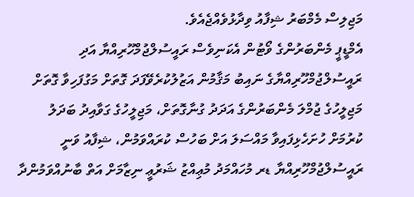މަޖިލިސް މެމްބަރު ޝިފާއު ވިދާޅުވެއްޖެއެވެ.
އެމްޑީޕީ މެންބަރުންގެ ވޯޓުން އެކަނިވެސް ރައީސުލްޖުމްހޫރިއްޔާ އަދި ރައީސުލްޖުމްހޫރިއްޔާގެ ނައިބު މަޤާމުން އަޒުލުކުރެވޭފަދަ ގޮތަށް މަގުފަހިވާ ގޮތަށް މަޖިލީހުގެ ޖުމްލަ މެންބަރުންގެ އަދަދު ގުނާގޮތަށް، މަޖިލީހުގެ ގަވާއިދު ބަދަލު ކުރުމަށް ހުށަހެޅިފައިވާ މައްސަލަ އަށް ބަހުސް ކުރައްވަމުން، ޝިފާއު ވަނީ ރައީސުލްޖުމްހޫރިއްޔާ ޑރ މުހައްމަދު މުޢިއްޒު ޝަރުޢީ ނިޒާމަށް އަތް ބާނުއްވަމުންދާ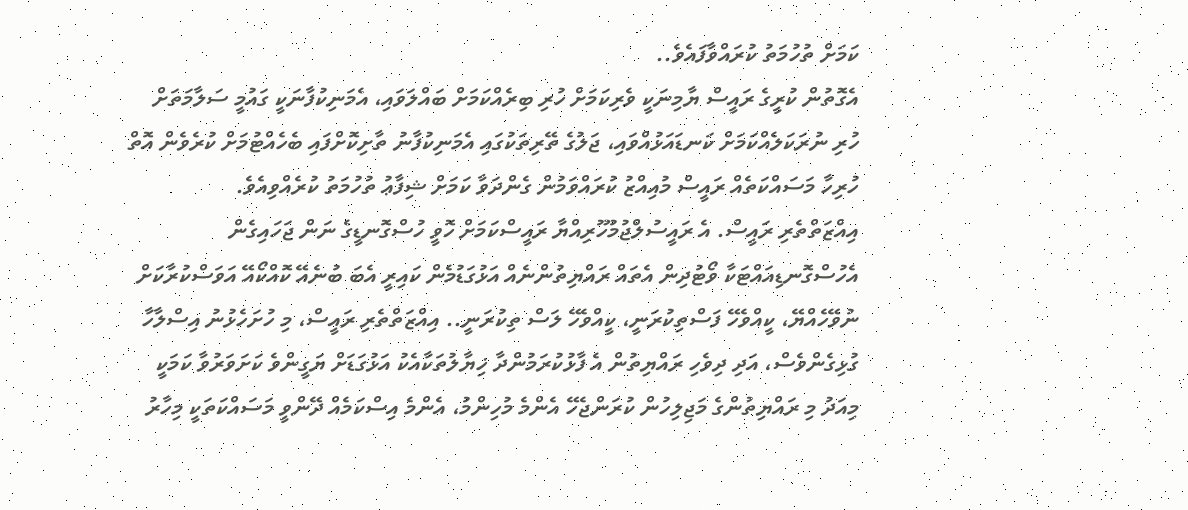ކަމަށް ތުހުމަތު ކުރައްވާފައެވެ..
އެގޮތުން ކުރީގެ ރައީސް ޔާމިނަކީ ވެރިކަމަށް ހުރި ބިރެއްކަމަށް ބައްލަވައި، އެމަނިކުފާނަކީ ގައުމީ ސަލާމަތަށް ހުރި ނުރަކަލެއްކަމަށް ކަނޑައަޅުއްވައި، ޖަލުގެ ތޭރިތަކުގައި އެމަނިކުފާނު ތާށިކޮށްފައި ބެހެއްޓުމަށް ކުރެވެން އޮތް ހުރިހާ މަސައްކަތެއް ރައީސް މުއިއްޒު ކުރައްވަމުން ގެންދަވާ ކަމަށް ޝިފާޢު ތުހުމަތު ކުރެއްވިއެވެ.
އިއްޒަތްތެރި ރައީސް. އެ ރައީސުލްޖުމުހޫރިއްޔާ ރައީސްކަމަށް ހޮވީ ހުސްގޮނޑީގެ ނަން ޖަހައިގެން އެހުސްގޮނޑިއައްޓަކާ ވޯޓުދިން އެތައް ރައްޔިތުންނެއް އަޅުގަޑުމެން ކައިރީ އެބަ ބުނެއޭ ކޮއްކޯއޭ އަވަސްކުރާކަށް ނުވޭހެއްޔޭ، ކީއްވެހޭ ފަސްތިކުރަނީ، ކީއްވެހޭ ލަސް ތިކުރަނީ.. އިއްޒަތްތެރި ރައީސް، މި ހުށަހެޅުނު އިސްލާހާ ގުޅިގެންވެސް، އަދި ދިވެހި ރައްޔިތުން އެ ފާޅުކުރަމުންދާ ޚިޔާލުތަކާއެކު އަޅުގަޑަށް ޔަގީންވެ ކަށަވަރުވާ ކަމަކީ މިއަދު މި ރައްޔިތުންގެ މަޖިލިހުން ކުރަންޖެހޭ އެންމެ މުހިންމު، އެންމެ އިސްކަމެއް ދޭންވީ މަސައްކަތަކީ މިހާރު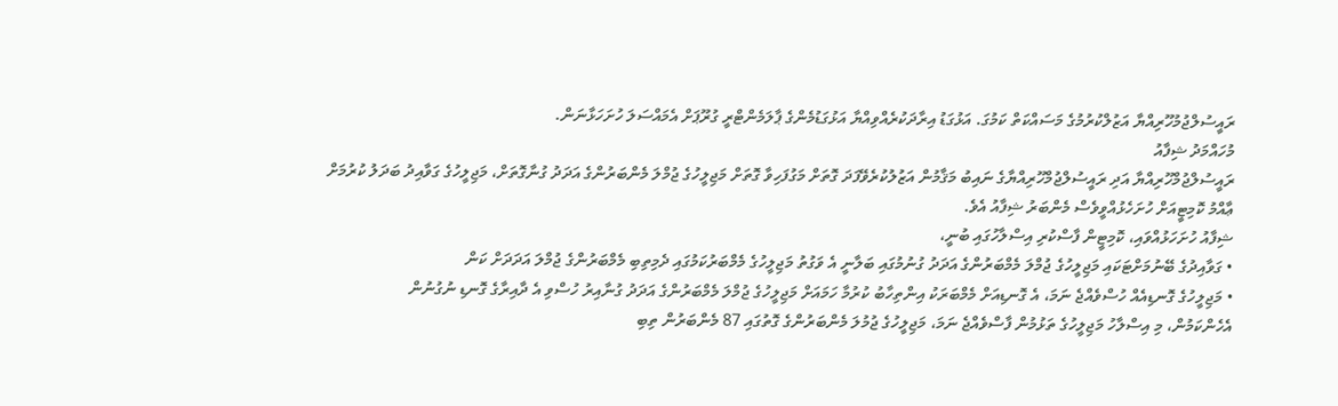ރައީސުލްޖުމުހޫރިއްޔާ އަޒުލްކުރުމުގެ މަސައްކަތް ކަމުގަ. އަޅުގަޑު އިރާދަކުރެއްވިއްޔާ އަޅުގަޑުމެންގެ ޕާލަމެންޓްރީ ގުރޫޕަށް އެމައްސަލަ ހުށަހަޅާނަން.
މުހައްމަދު ޝިފާއު
ރައީސުލްޖުމްހޫރިއްޔާ އަދި ރައީސުލްޖުމްހޫރިއްޔާގެ ނައިބު މަޤާމުން އަޒުލުކުރެވޭފަދަ ގޮތަށް މަގުފަހިވާ ގޮތަށް މަޖިލީހުގެ ޖުމްލަ މެންބަރުންގެ އަދަދު ގުނާގޮތަށް، މަޖިލީހުގެ ގަވާއިދު ބަދަލު ކުރުމަށް ޢާއްމު ކޮމިޓީއަށް ހުށަހެޅުއްވީވެސް މެންބަރު ޝިފާއު އެވެ.
ޝިފާއު ހުށަހަޅުއްވައި، ކޮމިޓީން ފާސްކުރި އިސްލާހުގައި ބުނީ،
• ގަވާއިދުގެ ބޭނުމަށްޓަކައި މަޖިލީހުގެ ޖުމްލަ މެމްބަރުންގެ އަދަދު ގުނުމުގައި ބަލާނީ އެ ވަގުތު މަޖިލީހުގެ މެމްބަރުކަމުގައި ދެމިތިބި މެމްބަރުންގެ ޖުމްލަ އަދަދަށް ކަން
• މަޖިލީހުގެ ގޮނޑިއެއް ހުސްވެއްޖެ ނަމަ، އެ ގޮނޑިއަށް މެމްބަރަކު އިންތިހާބު ކުރުމާ ހަމައަށް މަޖިލީހުގެ ޖުމްލަ މެމްބަރުންގެ އަދަދު ގުނާއިރު ހުސްވި އެ ދާއިރާގެ ގޮނޑި ނުގުނުން
އެހެންކަމުން، މި އިސްލާހު މަޖިލީހުގެ ތަޅުމުން ފާސްވެއްޖެ ނަމަ، މަޖިލީހުގެ ޖުމުލަ މެންބަރުންގެ ގޮތުގައި 87 މެންބަރުން ތިބި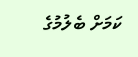ކަމަށް ބެލުމުގެ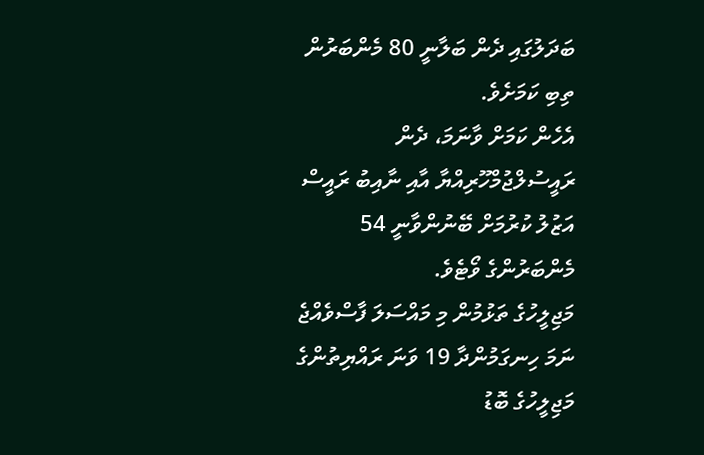ބަދަލުގައި ދެން ބަލާނީ 80 މެންބަރުން ތިބި ކަމަށެވެ.
އެހެން ކަމަށް ވާނަމަ، ދެން ރައީސުލްޖުމްހޫރިއްޔާ އާއި ނާއިބު ރައީސް އަޒުލު ކުރުމަށް ބޭނުންވާނީ 54 މެންބަރުންގެ ވޯޓެވެ.
މަޖިލީހުގެ ތަޅުމުން މި މައްސަލަ ފާސްވެއްޖެ ނަމަ ހިނގަމުންދާ 19 ވަނަ ރައްޔިތުންގެ މަޖިލީހުގެ ބޮޑު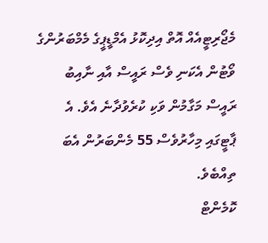މެޖޯރިޓީއެއް އޮތް އިދިކޮޅު އެމްޑީޕީގެ މެމްބަރުންގެ ވޯޓުން އެކަނި ވެސް ރައީސް އާއި ނާއިބު ރައީސް މަގާމުން ވަކި ކުރެވުދާނެ އެވެ. އެ ޕާޓީގައި މިހާރުވެސް 55 މެންބަރުން އެބަ ތިއްބެވެ.
ކޮމެންޓް